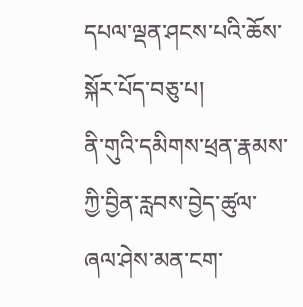དཔལ་ལྡན་ཤངས་པའི་ཆོས་སྐོར་པོད་བཅུ་པ།
ནི་གུའི་དམིགས་ཕྲན་རྣམས་ཀྱི་བྱིན་རླབས་བྱེད་ཚུལ་ཞལ་ཤེས་མན་ངག་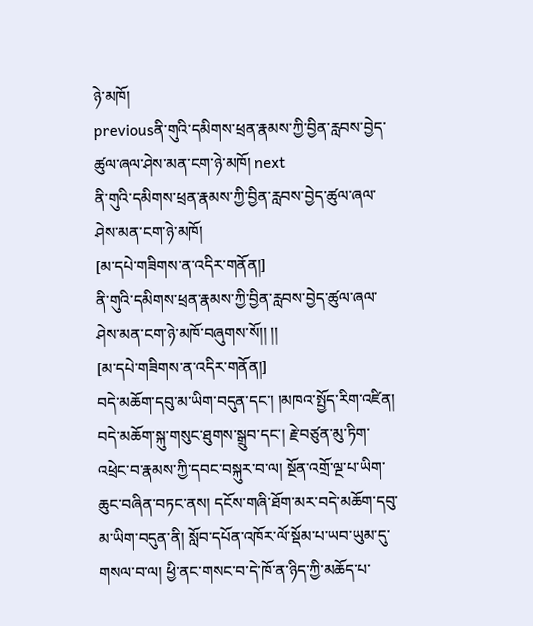ཉེ་མཁོ།
previousནི་གུའི་དམིགས་ཕྲན་རྣམས་ཀྱི་བྱིན་རླབས་བྱེད་ཚུལ་ཞལ་ཤེས་མན་ངག་ཉེ་མཁོ། next
ནི་གུའི་དམིགས་ཕྲན་རྣམས་ཀྱི་བྱིན་རླབས་བྱེད་ཚུལ་ཞལ་ཤེས་མན་ངག་ཉེ་མཁོ།
[མ་དཔེ་གཟིགས་ན་འདིར་གནོན།]
ནི་གུའི་དམིགས་ཕྲན་རྣམས་ཀྱི་བྱིན་རླབས་བྱེད་ཚུལ་ཞལ་ཤེས་མན་ངག་ཉེ་མཁོ་བཞུགས་སོ།། །།
[མ་དཔེ་གཟིགས་ན་འདིར་གནོན།]
བདེ་མཆོག་དབུ་མ་ཡིག་བདུན་དང་། །མཁའ་སྤྱོད་རིག་འཛིན། བདེ་མཆོག་སྐུ་གསུང་ཐུགས་སྒྲུབ་དང་། རྗེ་བཙུན་མུ་ཏིག་འཕྲེང་བ་རྣམས་ཀྱི་དབང་བསྐུར་བ་ལ། སྔོན་འགྲོ་ལྔ་པ་ཡིག་ཆུང་བཞིན་བཏང་ནས། དངོས་གཞི་ཐོག་མར་བདེ་མཆོག་དབུ་མ་ཡིག་བདུན་ནི། སློབ་དཔོན་འཁོར་ལོ་སྡོམ་པ་ཡབ་ཡུམ་དུ་གསལ་བ་ལ། ཕྱི་ནང་གསང་བ་དེ་ཁོ་ན་ཉིད་ཀྱི་མཆོད་པ་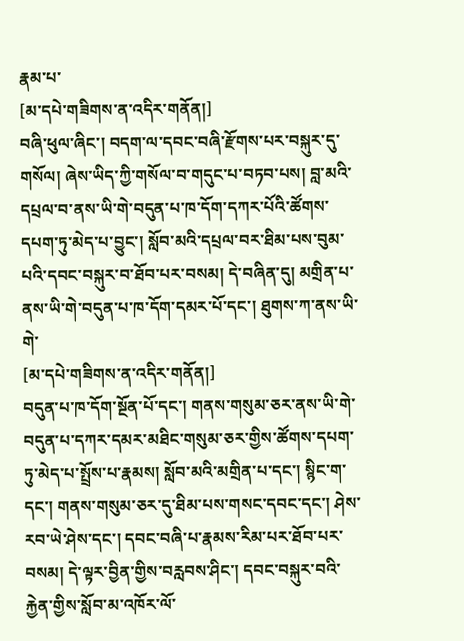རྣམ་པ་
[མ་དཔེ་གཟིགས་ན་འདིར་གནོན།]
བཞི་ཕུལ་ཞིང་། བདག་ལ་དབང་བཞི་རྫོགས་པར་བསྐུར་དུ་གསོལ། ཞེས་ཡིད་ཀྱི་གསོལ་བ་གདུང་པ་བཏབ་པས། བླ་མའི་དཔྲལ་བ་ནས་ཡི་གེ་བདུན་པ་ཁ་དོག་དཀར་པོའི་ཚོགས་དཔག་ཏུ་མེད་པ་བྱུང་། སློབ་མའི་དཔྲལ་བར་ཐིམ་པས་བུམ་པའི་དབང་བསྐུར་བ་ཐོབ་པར་བསམ། དེ་བཞིན་དུ། མགྲིན་པ་ནས་ཡི་གེ་བདུན་པ་ཁ་དོག་དམར་པོ་དང་། ཐུགས་ཀ་ནས་ཡི་གེ་
[མ་དཔེ་གཟིགས་ན་འདིར་གནོན།]
བདུན་པ་ཁ་དོག་སྔོན་པོ་དང་། གནས་གསུམ་ཅར་ནས་ཡི་གེ་བདུན་པ་དཀར་དམར་མཐིང་གསུམ་ཅར་གྱིས་ཚོགས་དཔག་ཏུ་མེད་པ་སྤྲོས་པ་རྣམས། སློབ་མའི་མགྲིན་པ་དང་། སྙིང་ག་དང་། གནས་གསུམ་ཅར་དུ་ཐིམ་པས་གསང་དབང་དང་། ཤེས་རབ་ཡེ་ཤེས་དང་། དབང་བཞི་པ་རྣམས་རིམ་པར་ཐོབ་པར་བསམ། དེ་ལྟར་བྱིན་གྱིས་བརླབས་ཤིང་། དབང་བསྐུར་བའི་རྐྱེན་གྱིས་སློབ་མ་འཁོར་ལོ་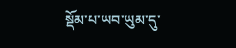སྡོམ་པ་ཡབ་ཡུམ་དུ་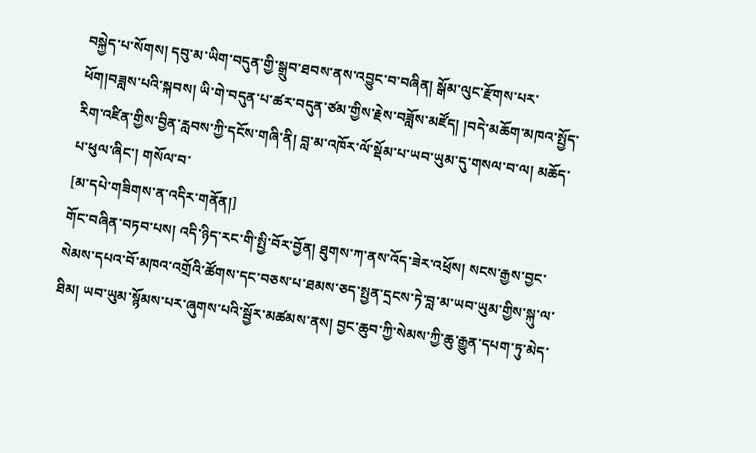བསྐྱེད་པ་སོགས། དབུ་མ་ཡིག་བདུན་གྱི་སྒྲུབ་ཐབས་ནས་འབྱུང་བ་བཞིན། སྒོམ་ལུང་རྫོགས་པར་ཕོག།བཟླས་པའི་སྐབས། ཡི་གེ་བདུན་པ་ཚར་བདུན་ཙམ་གྱིས་རྗེས་བཟློས་མཛོད། །བདེ་མཆོག་མཁའ་སྤྱོད་རིག་འཛིན་གྱིས་བྱིན་རླབས་ཀྱི་དངོས་གཞི་ནི། བླ་མ་འཁོར་ལོ་སྡོམ་པ་ཡབ་ཡུམ་དུ་གསལ་བ་ལ། མཆོད་པ་ཕུལ་ཞིང་། གསོལ་བ་
[མ་དཔེ་གཟིགས་ན་འདིར་གནོན།]
གོང་བཞིན་བཏབ་པས། འདི་ཉིད་རང་གི་སྤྱི་བོར་བྱོན། ཐུགས་ཀ་ནས་འོད་ཟེར་འཕྲོས། སངས་རྒྱས་བྱང་སེམས་དཔའ་བོ་མཁའ་འགྲོའི་ཚོགས་དང་བཅས་པ་ཐམས་ཅད་སྤྱན་དྲངས་ཏེ་བླ་མ་ཡབ་ཡུམ་གྱིས་སྐུ་ལ་ཐིམ། ཡབ་ཡུམ་སྙོམས་པར་ཞུགས་པའི་སྦྱོར་མཚམས་ནས། བྱང་ཆུབ་ཀྱི་སེམས་ཀྱི་ཆུ་རྒྱུན་དཔག་ཏུ་མེད་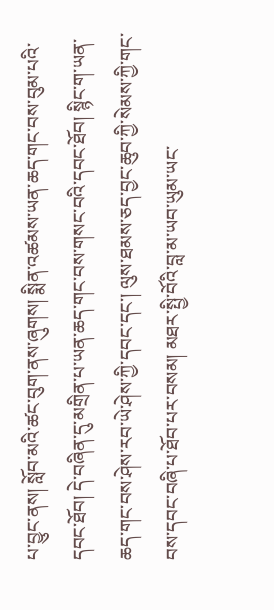པ་བྱུང་ནས། སློབ་མའི་ཚང་བུག་ནས་ཞུགས། སྨིན་འཚམས་ཡན་ཆད་གང་བས་བུམ་པའི་དབང་ཐོབ། དེ་བཞིན་དུ་མགྲིན་པ་ཡན་ཆད་གང་བས་གསང་བའི་དབང་ཐོབ། སྙིང་ག་ཡན་ཆད་གང་བས་ཤེས་རབ་ཡེ་ཤེས་ཀྱི་དབང་དང་། ལུས་ཐམས་ཅད་བྱང་ཆུབ་ཀྱི་སེམས་ཀྱི་གང་བས་དབང་བཞི་པ་ཐོབ་པར་བསམ། མཐར་སྤྱི་བོའི་བླ་མ་ཡབ་ཡུམ་ཡང་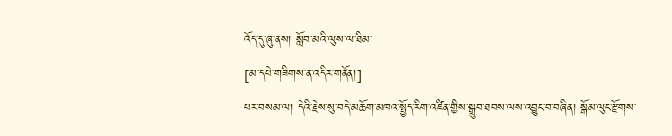འོད་དུ་ཞུ་ནས། སློབ་མའི་ལུས་ལ་ཐིམ་
[མ་དཔེ་གཟིགས་ན་འདིར་གནོན།]
པར་བསམ་ལ། དེའི་རྗེས་སུ་བདེ་མཆོག་མཁའ་སྤྱོད་རིག་འཛིན་གྱིས་སྒྲུབ་ཐབས་ལས་འབྱུང་བ་བཞིན། སྒོམ་ལུང་རྫོགས་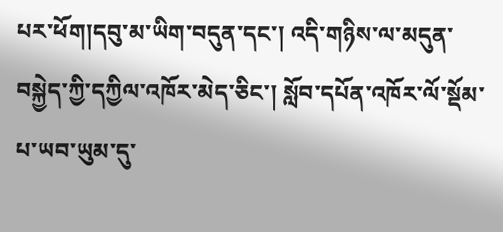པར་ཕོག།དབུ་མ་ཡིག་བདུན་དང་། འདི་གཉིས་ལ་མདུན་བསྐྱེད་ཀྱི་དཀྱིལ་འཁོར་མེད་ཅིང་། སློབ་དཔོན་འཁོར་ལོ་སྡོམ་པ་ཡབ་ཡུམ་དུ་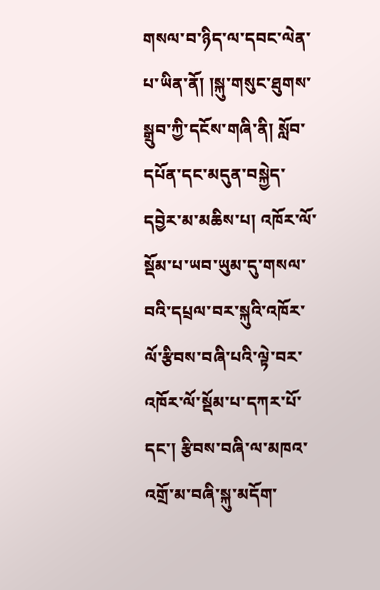གསལ་བ་ཉིད་ལ་དབང་ལེན་པ་ཡིན་ནོ། །སྐུ་གསུང་ཐུགས་སྒྲུབ་ཀྱི་དངོས་གཞི་ནི། སློབ་དཔོན་དང་མདུན་བསྐྱེད་དབྱེར་མ་མཆིས་པ། འཁོར་ལོ་སྡོམ་པ་ཡབ་ཡུམ་དུ་གསལ་བའི་དཔྲལ་བར་སྐུའི་འཁོར་ལོ་རྩིབས་བཞི་པའི་ལྟེ་བར་འཁོར་ལོ་སྡོམ་པ་དཀར་པོ་དང་། རྩིབས་བཞི་ལ་མཁའ་འགྲོ་མ་བཞི་སྐུ་མདོག་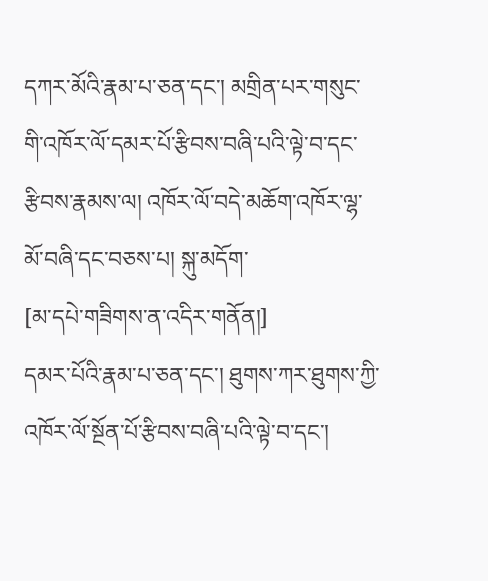དཀར་མོའི་རྣམ་པ་ཅན་དང་། མགྲིན་པར་གསུང་གི་འཁོར་ལོ་དམར་པོ་རྩིབས་བཞི་པའི་ལྟེ་བ་དང་རྩིབས་རྣམས་ལ། འཁོར་ལོ་བདེ་མཆོག་འཁོར་ལྷ་མོ་བཞི་དང་བཅས་པ། སྐུ་མདོག་
[མ་དཔེ་གཟིགས་ན་འདིར་གནོན།]
དམར་པོའི་རྣམ་པ་ཅན་དང་། ཐུགས་ཀར་ཐུགས་ཀྱི་འཁོར་ལོ་སྔོན་པོ་རྩིབས་བཞི་པའི་ལྟེ་བ་དང་།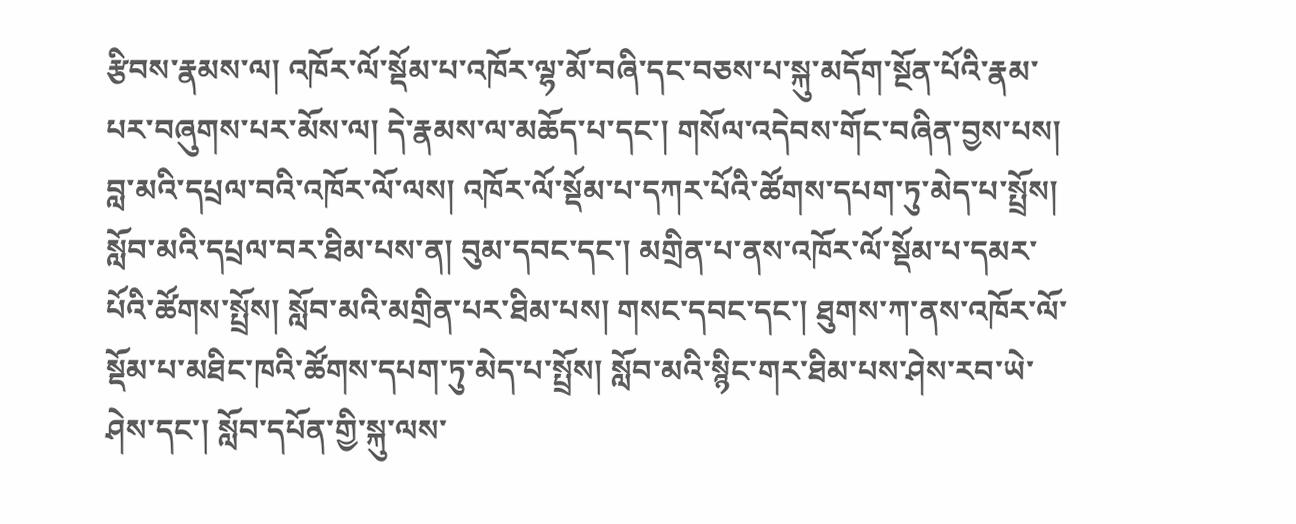རྩིབས་རྣམས་ལ། འཁོར་ལོ་སྡོམ་པ་འཁོར་ལྷ་མོ་བཞི་དང་བཅས་པ་སྐུ་མདོག་སྔོན་པོའི་རྣམ་པར་བཞུགས་པར་མོས་ལ། དེ་རྣམས་ལ་མཆོད་པ་དང་། གསོལ་འདེབས་གོང་བཞིན་བྱས་པས། བླ་མའི་དཔྲལ་བའི་འཁོར་ལོ་ལས། འཁོར་ལོ་སྡོམ་པ་དཀར་པོའི་ཚོགས་དཔག་ཏུ་མེད་པ་སྤྲོས། སློབ་མའི་དཔྲལ་བར་ཐིམ་པས་ན། བུམ་དབང་དང་། མགྲིན་པ་ནས་འཁོར་ལོ་སྡོམ་པ་དམར་པོའི་ཚོགས་སྤྲོས། སློབ་མའི་མགྲིན་པར་ཐིམ་པས། གསང་དབང་དང་། ཐུགས་ཀ་ནས་འཁོར་ལོ་སྡོམ་པ་མཐིང་ཁའི་ཚོགས་དཔག་ཏུ་མེད་པ་སྤྲོས། སློབ་མའི་སྙིང་གར་ཐིམ་པས་ཤེས་རབ་ཡེ་ཤེས་དང་། སློབ་དཔོན་གྱི་སྐུ་ལས་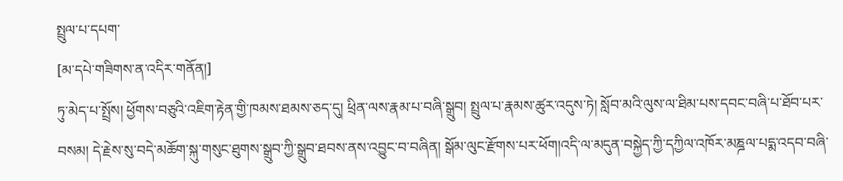སྤྲུལ་པ་དཔག་
[མ་དཔེ་གཟིགས་ན་འདིར་གནོན།]
ཏུ་མེད་པ་སྤྲོས། ཕྱོགས་བཅུའི་འཇིག་རྟེན་གྱི་ཁམས་ཐམས་ཅད་དུ། ཕྲིན་ལས་རྣམ་པ་བཞི་སྒྲུབ། སྤྲུལ་པ་རྣམས་ཚུར་འདུས་ཏེ། སློབ་མའི་ལུས་ལ་ཐིམ་པས་དབང་བཞི་པ་ཐོབ་པར་བསམ། དེ་རྗེས་སུ་བདེ་མཆོག་སྐུ་གསུང་ཐུགས་སྒྲུབ་ཀྱི་སྒྲུབ་ཐབས་ནས་འབྱུང་བ་བཞིན། སྒོམ་ལུང་རྫོགས་པར་ཕོག།འདི་ལ་མདུན་བསྐྱེད་ཀྱི་དཀྱིལ་འཁོར་མཎྜལ་པདྨ་འདབ་བཞི་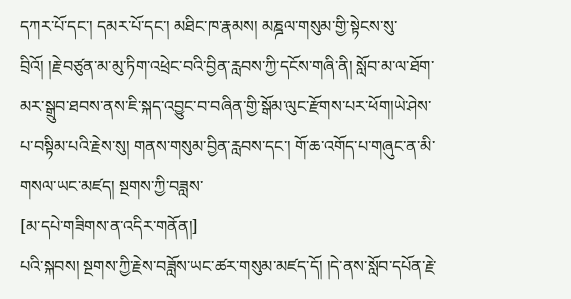དཀར་པོ་དང་། དམར་པོ་དང་། མཐིང་ཁ་རྣམས། མཎྜལ་གསུམ་གྱི་སྟེངས་སུ་བྲིའོ། །རྗེ་བཙུན་མ་མུ་ཏིག་འཕྲེང་བའི་བྱིན་རླབས་ཀྱི་དངོས་གཞི་ནི། སློབ་མ་ལ་ཐོག་མར་སྒྲུབ་ཐབས་ནས་ཇི་སྐད་འབྱུང་བ་བཞིན་གྱི་སྒོམ་ལུང་རྫོགས་པར་ཕོག།ཡེ་ཤེས་པ་བསྟིམ་པའི་རྗེས་སུ། གནས་གསུམ་བྱིན་རླབས་དང་། གོ་ཆ་འགོད་པ་གཞུང་ན་མི་གསལ་ཡང་མཛད། སྔགས་ཀྱི་བཟླས་
[མ་དཔེ་གཟིགས་ན་འདིར་གནོན།]
པའི་སྐབས། སྔགས་ཀྱི་རྗེས་བཟློས་ཡང་ཚར་གསུམ་མཛད་དོ། །དེ་ནས་སློབ་དཔོན་རྗེ་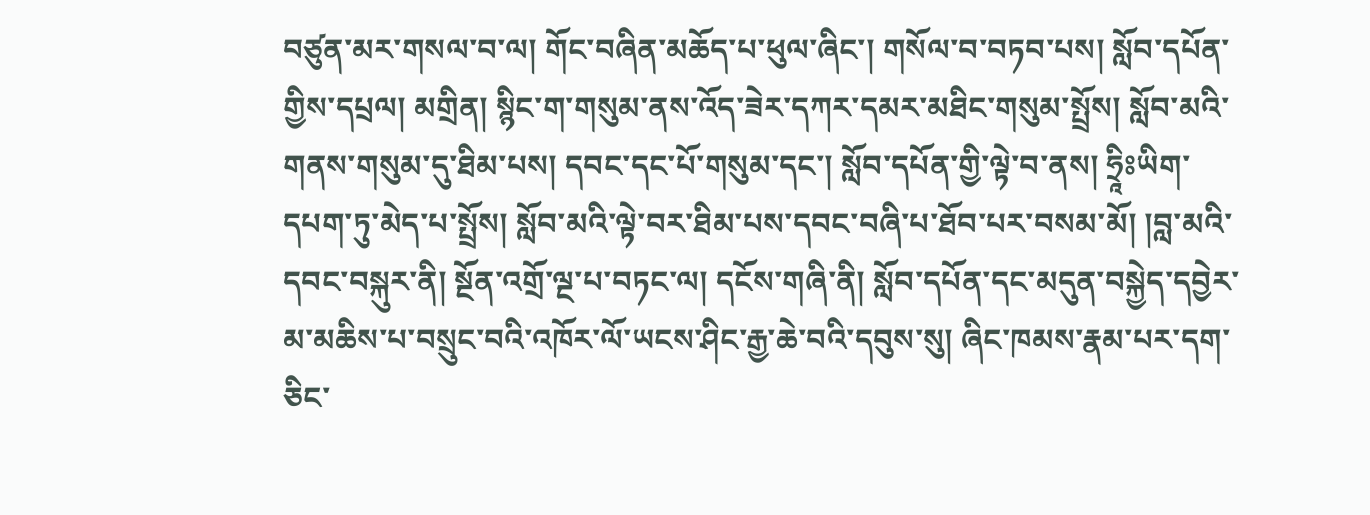བཙུན་མར་གསལ་བ་ལ། གོང་བཞིན་མཆོད་པ་ཕུལ་ཞིང་། གསོལ་བ་བཏབ་པས། སློབ་དཔོན་གྱིས་དཔྲལ། མགྲིན། སྙིང་ག་གསུམ་ནས་འོད་ཟེར་དཀར་དམར་མཐིང་གསུམ་སྤྲོས། སློབ་མའི་གནས་གསུམ་དུ་ཐིམ་པས། དབང་དང་པོ་གསུམ་དང་། སློབ་དཔོན་གྱི་ལྟེ་བ་ནས། ཧྲཱིཿཡིག་དཔག་ཏུ་མེད་པ་སྤྲོས། སློབ་མའི་ལྟེ་བར་ཐིམ་པས་དབང་བཞི་པ་ཐོབ་པར་བསམ་མོ། །བླ་མའི་དབང་བསྐུར་ནི། སྔོན་འགྲོ་ལྔ་པ་བཏང་ལ། དངོས་གཞི་ནི། སློབ་དཔོན་དང་མདུན་བསྐྱེད་དབྱེར་མ་མཆིས་པ་བསྲུང་བའི་འཁོར་ལོ་ཡངས་ཤིང་རྒྱ་ཆེ་བའི་དབུས་སུ། ཞིང་ཁམས་རྣམ་པར་དག་ཅིང་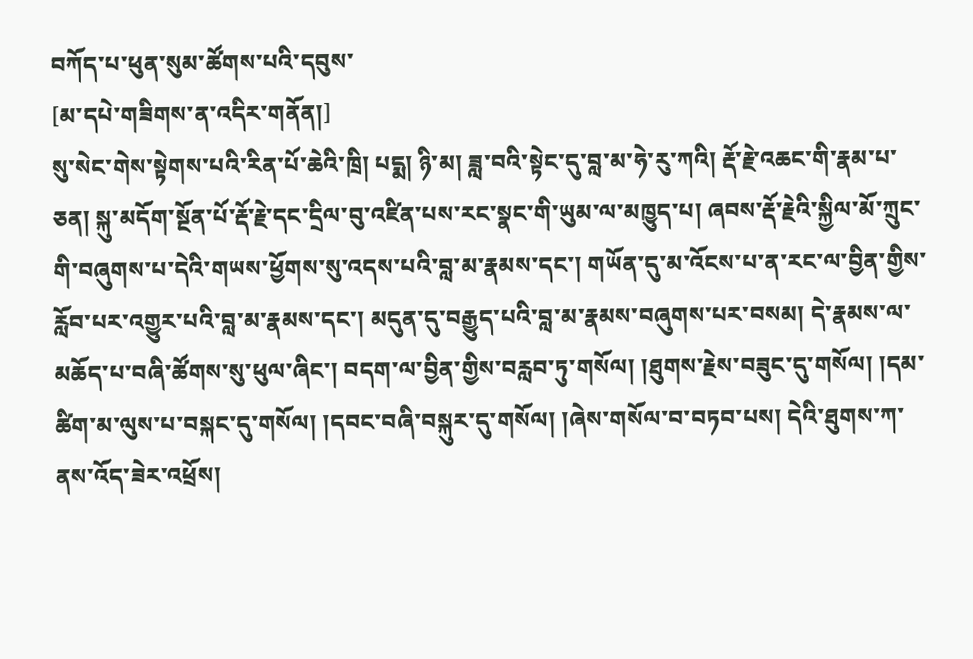བཀོད་པ་ཕུན་སུམ་ཚོགས་པའི་དབུས་
[མ་དཔེ་གཟིགས་ན་འདིར་གནོན།]
སུ་སེང་གེས་སྟེགས་པའི་རིན་པོ་ཆེའི་ཁྲི། པདྨ། ཉི་མ། ཟླ་བའི་སྟེང་དུ་བླ་མ་ཧེ་རུ་ཀའི། རྡོ་རྗེ་འཆང་གི་རྣམ་པ་ཅན། སྐུ་མདོག་སྔོན་པོ་རྡོ་རྗེ་དང་དྲིལ་བུ་འཛིན་པས་རང་སྣང་གི་ཡུམ་ལ་མཁྱུད་པ། ཞབས་རྡོ་རྗེའི་སྐྱིལ་མོ་ཀྲུང་གི་བཞུགས་པ་དེའི་གཡས་ཕྱོགས་སུ་འདས་པའི་བླ་མ་རྣམས་དང་། གཡོན་དུ་མ་འོངས་པ་ན་རང་ལ་བྱིན་གྱིས་རློབ་པར་འགྱུར་པའི་བླ་མ་རྣམས་དང་། མདུན་དུ་བརྒྱུད་པའི་བླ་མ་རྣམས་བཞུགས་པར་བསམ། དེ་རྣམས་ལ་མཆོད་པ་བཞི་ཚོགས་སུ་ཕུལ་ཞིང་། བདག་ལ་བྱིན་གྱིས་བརླབ་ཏུ་གསོལ། །ཐུགས་རྗེས་བཟུང་དུ་གསོལ། །དམ་ཚིག་མ་ལུས་པ་བསྐང་དུ་གསོལ། །དབང་བཞི་བསྐུར་དུ་གསོལ། །ཞེས་གསོལ་བ་བཏབ་པས། དེའི་ཐུགས་ཀ་ནས་འོད་ཟེར་འཕྲོས།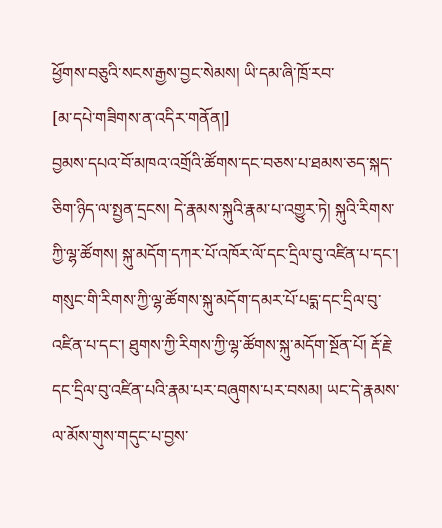ཕྱོགས་བཅུའི་སངས་རྒྱས་བྱང་སེམས། ཡི་དམ་ཞི་ཁྲོ་རབ་
[མ་དཔེ་གཟིགས་ན་འདིར་གནོན།]
བྱམས་དཔའ་བོ་མཁའ་འགྲོའི་ཚོགས་དང་བཅས་པ་ཐམས་ཅད་སྐད་ཅིག་ཉིད་ལ་སྤྱན་དྲངས། དེ་རྣམས་སྐུའི་རྣམ་པ་འགྱུར་ཏེ། སྐུའི་རིགས་ཀྱི་ལྷ་ཚོགས། སྐུ་མདོག་དཀར་པོ་འཁོར་ལོ་དང་དྲིལ་བུ་འཛིན་པ་དང་། གསུང་གི་རིགས་ཀྱི་ལྷ་ཚོགས་སྐུ་མདོག་དམར་པོ་པདྨ་དང་དྲིལ་བུ་འཛིན་པ་དང་། ཐུགས་ཀྱི་རིགས་ཀྱི་ལྷ་ཚོགས་སྐུ་མདོག་སྔོན་པོ། རྡོ་རྗེ་དང་དྲིལ་བུ་འཛིན་པའི་རྣམ་པར་བཞུགས་པར་བསམ། ཡང་དེ་རྣམས་ལ་མོས་གུས་གདུང་པ་བྱས་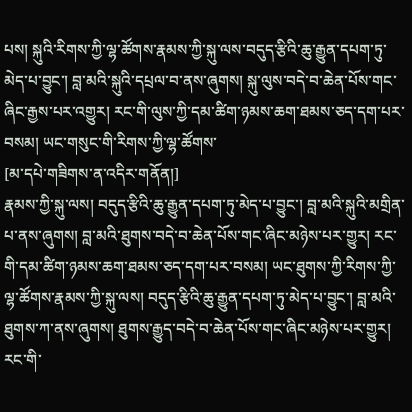པས། སྐུའི་རིགས་ཀྱི་ལྷ་ཚོགས་རྣམས་ཀྱི་སྐུ་ལས་བདུད་རྩིའི་ཆུ་རྒྱུན་དཔག་ཏུ་མེད་པ་བྱུང་། བླ་མའི་སྐུའི་དཔྲལ་བ་ནས་ཞུགས། སྐུ་ལུས་བདེ་བ་ཆེན་པོས་གང་ཞིང་རྒྱས་པར་འགྱུར། རང་གི་ལུས་ཀྱི་དམ་ཚིག་ཉམས་ཆག་ཐམས་ཅད་དག་པར་བསམ། ཡང་གསུང་གི་རིགས་ཀྱི་ལྷ་ཚོགས་
[མ་དཔེ་གཟིགས་ན་འདིར་གནོན།]
རྣམས་ཀྱི་སྐུ་ལས། བདུད་རྩིའི་ཆུ་རྒྱུན་དཔག་ཏུ་མེད་པ་བྱུང་། བླ་མའི་སྐུའི་མགྲིན་པ་ནས་ཞུགས། བླ་མའི་ཐུགས་བདེ་བ་ཆེན་པོས་གང་ཞིང་མཉེས་པར་གྱུར། རང་གི་དམ་ཚིག་ཉམས་ཆག་ཐམས་ཅད་དག་པར་བསམ། ཡང་ཐུགས་ཀྱི་རིགས་ཀྱི་ལྷ་ཚོགས་རྣམས་ཀྱི་སྐུ་ལས། བདུད་རྩིའི་ཆུ་རྒྱུན་དཔག་ཏུ་མེད་པ་བྱུང་། བླ་མའི་ཐུགས་ཀ་ནས་ཞུགས། ཐུགས་རྒྱུད་བདེ་བ་ཆེན་པོས་གང་ཞིང་མཉེས་པར་གྱུར། རང་གི་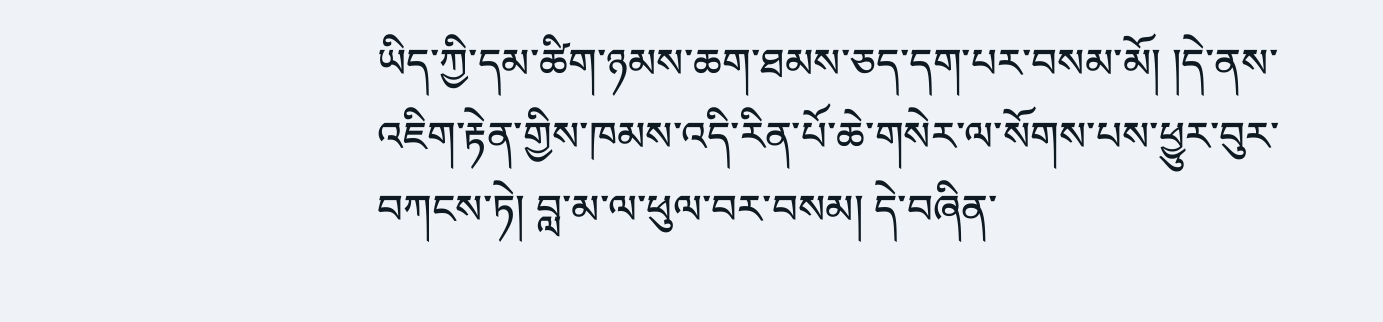ཡིད་ཀྱི་དམ་ཚིག་ཉམས་ཆག་ཐམས་ཅད་དག་པར་བསམ་མོ། །དེ་ནས་འཇིག་རྟེན་གྱིས་ཁམས་འདི་རིན་པོ་ཆེ་གསེར་ལ་སོགས་པས་ཕྱུར་བུར་བཀངས་ཏེ། བླ་མ་ལ་ཕུལ་བར་བསམ། དེ་བཞིན་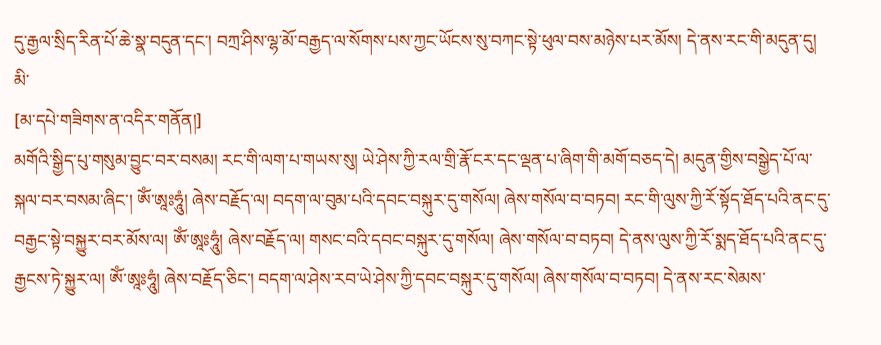དུ་རྒྱལ་སྲིད་རིན་པོ་ཆེ་སྣ་བདུན་དང་། བཀྲ་ཤིས་ལྷ་མོ་བརྒྱད་ལ་སོགས་པས་ཀྱང་ཡོངས་སུ་བཀང་སྟེ་ཕུལ་བས་མཉེས་པར་མོས། དེ་ནས་རང་གི་མདུན་དུ། མི་
[མ་དཔེ་གཟིགས་ན་འདིར་གནོན།]
མགོའི་སྒྱིད་པུ་གསུམ་བྱུང་བར་བསམ། རང་གི་ལག་པ་གཡས་སུ། ཡེ་ཤེས་ཀྱི་རལ་གྲི་རྣོ་ངར་དང་ལྡན་པ་ཞིག་གི་མགོ་བཅད་དེ། མདུན་གྱིས་བསྒྱེད་པོ་ལ་སྐལ་བར་བསམ་ཞིང་། ཨོཾ་ཨཱཿཧཱུཾ། ཞེས་བརྗོད་ལ། བདག་ལ་བུམ་པའི་དབང་བསྐུར་དུ་གསོལ། ཞེས་གསོལ་བ་བཏབ། རང་གི་ལུས་ཀྱི་རོ་སྟོད་ཐོད་པའི་ནང་དུ་བརྒྱང་སྟེ་བསྐྱུར་བར་མོས་ལ། ཨོཾ་ཨཱཿཧཱུཾ། ཞེས་བརྗོད་ལ། གསང་བའི་དབང་བསྐུར་དུ་གསོལ། ཞེས་གསོལ་བ་བཏབ། དེ་ནས་ལུས་ཀྱི་རོ་སྨད་ཐོད་པའི་ནང་དུ་རྒྱངས་ཏེ་སྐྱུར་ལ། ཨོཾ་ཨཱཿཧཱུཾ། ཞེས་བརྗོད་ཅིང་། བདག་ལ་ཤེས་རབ་ཡེ་ཤེས་ཀྱི་དབང་བསྐུར་དུ་གསོལ། ཞེས་གསོལ་བ་བཏབ། དེ་ནས་རང་སེམས་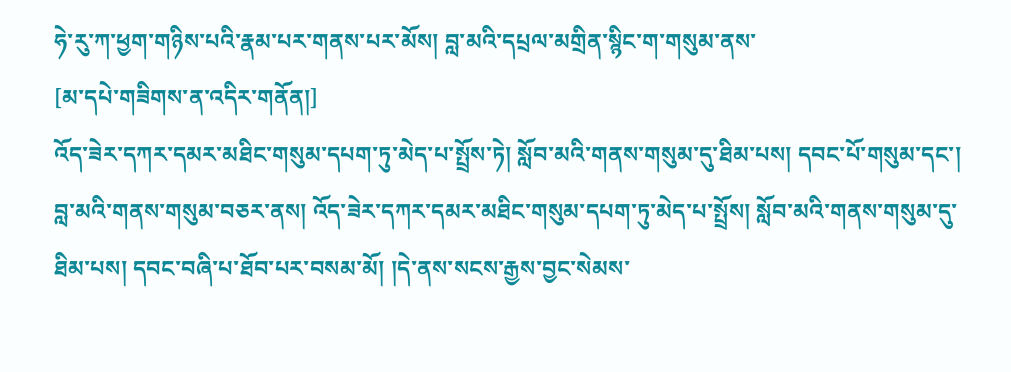ཧེ་རུ་ཀ་ཕྱག་གཉིས་པའི་རྣམ་པར་གནས་པར་མོས། བླ་མའི་དཔྲལ་མགྲིན་སྙིང་ག་གསུམ་ནས་
[མ་དཔེ་གཟིགས་ན་འདིར་གནོན།]
འོད་ཟེར་དཀར་དམར་མཐིང་གསུམ་དཔག་ཏུ་མེད་པ་སྤྲོས་ཏེ། སློབ་མའི་གནས་གསུམ་དུ་ཐིམ་པས། དབང་པོ་གསུམ་དང་། བླ་མའི་གནས་གསུམ་བཅར་ནས། འོད་ཟེར་དཀར་དམར་མཐིང་གསུམ་དཔག་ཏུ་མེད་པ་སྤྲོས། སློབ་མའི་གནས་གསུམ་དུ་ཐིམ་པས། དབང་བཞི་པ་ཐོབ་པར་བསམ་མོ། །དེ་ནས་སངས་རྒྱས་བྱང་སེམས་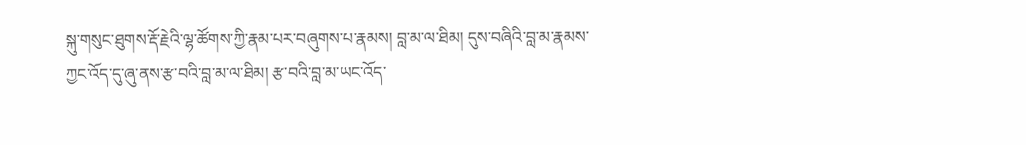སྐུ་གསུང་ཐུགས་རྡོ་རྗེའི་ལྷ་ཚོགས་ཀྱི་རྣམ་པར་བཞུགས་པ་རྣམས། བླ་མ་ལ་ཐིམ། དུས་བཞིའི་བླ་མ་རྣམས་ཀྱང་འོད་དུ་ཞུ་ནས་རྩ་བའི་བླ་མ་ལ་ཐིམ། རྩ་བའི་བླ་མ་ཡང་འོད་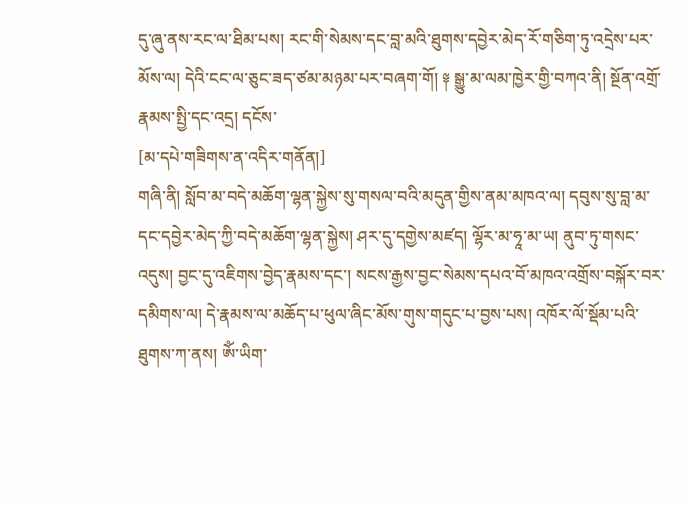དུ་ཞུ་ནས་རང་ལ་ཐིམ་པས། རང་གི་སེམས་དང་བླ་མའི་ཐུགས་དབྱེར་མེད་རོ་གཅིག་ཏུ་འདྲེས་པར་མོས་ལ། དེའི་ངང་ལ་ཅུང་ཟད་ཙམ་མཉམ་པར་བཞག་གོ། ༈ སྒྱུ་མ་ལམ་ཁྱེར་གྱི་བཀའ་ནི། སྔོན་འགྲོ་རྣམས་སྤྱི་དང་འདྲ། དངོས་
[མ་དཔེ་གཟིགས་ན་འདིར་གནོན།]
གཞི་ནི། སློབ་མ་བདེ་མཆོག་ལྷན་སྐྱེས་སུ་གསལ་བའི་མདུན་གྱིས་ནམ་མཁའ་ལ། དབུས་སུ་བླ་མ་དང་དབྱེར་མེད་ཀྱི་བདེ་མཆོག་ལྷན་སྐྱེས། ཤར་དུ་དགྱེས་མཛད། ལྷོར་མ་ཧཱ་མ་ཡ། ནུབ་ཏུ་གསང་འདུས། བྱང་དུ་འཇིགས་བྱེད་རྣམས་དང་། སངས་རྒྱས་བྱང་སེམས་དཔའ་བོ་མཁའ་འགྲོས་བསྐོར་བར་དམིགས་ལ། དེ་རྣམས་ལ་མཆོད་པ་ཕུལ་ཞིང་མོས་གུས་གདུང་པ་བྱས་པས། འཁོར་ལོ་སྡོམ་པའི་ཐུགས་ཀ་ནས། ཨོཾ་ཡིག་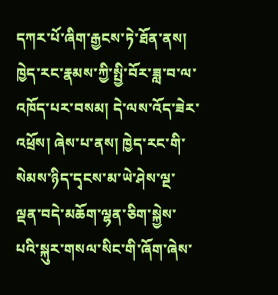དཀར་པོ་ཞིག་རྒྱངས་ཏེ་ཐོན་ནས། ཁྱེད་རང་རྣམས་ཀྱི་སྤྱི་བོར་ཟླ་བ་ལ་འཁོད་པར་བསམ། དེ་ལས་འོད་ཟེར་འཕྲོས། ཞེས་པ་ནས། ཁྱེད་རང་གི་སེམས་ཉིད་དྭངས་མ་ཡེ་ཤེས་ལྔ་ལྡན་བདེ་མཆོག་ལྷན་ཅིག་སྐྱེས་པའི་སྐུར་གསལ་སིང་གི་ཞོག་ཞེས་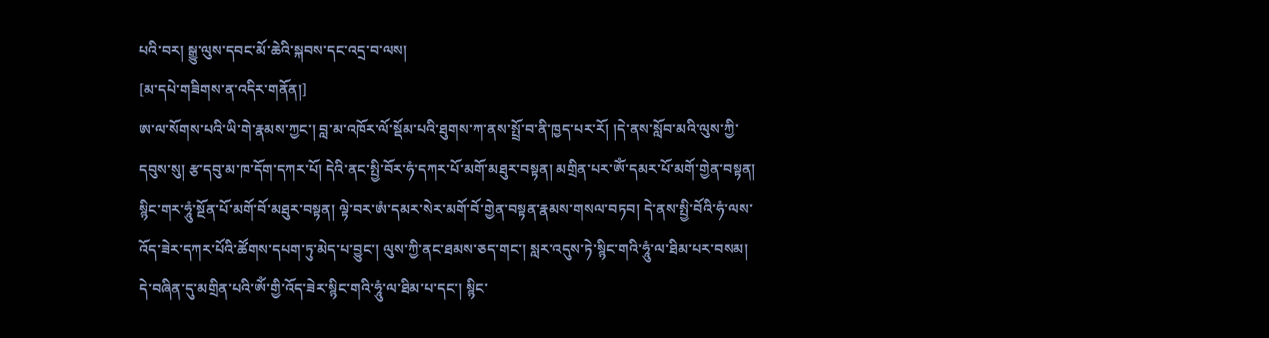པའི་བར། སྒྱུ་ལུས་དབང་མོ་ཆེའི་སྐབས་དང་འདྲ་བ་ལས།
[མ་དཔེ་གཟིགས་ན་འདིར་གནོན།]
ཨ་ལ་སོགས་པའི་ཡི་གེ་རྣམས་ཀྱང་། བླ་མ་འཁོར་ལོ་སྡོམ་པའི་ཐུགས་ཀ་ནས་སྤྲོ་བ་ནི་ཁྱད་པར་རོ། །དེ་ནས་སློབ་མའི་ལུས་ཀྱི་དབུས་སུ། རྩ་དབུ་མ་ཁ་དོག་དཀར་པོ། དེའི་ནང་སྤྱི་བོར་ཧཾ་དཀར་པོ་མགོ་མཐུར་བསྟན། མགྲིན་པར་ཨོཾ་དམར་པོ་མགོ་གྱེན་བསྟན། སྙིང་གར་ཧཱུཾ་སྔོན་པོ་མགོ་བོ་མཐུར་བསྟན། ལྟེ་བར་ཨཾ་དམར་སེར་མགོ་བོ་གྱེན་བསྟན་རྣམས་གསལ་བཏབ། དེ་ནས་སྤྱི་བོའི་ཧཾ་ལས་འོད་ཟེར་དཀར་པོའི་ཚོགས་དཔག་ཏུ་མེད་པ་བྱུང་། ལུས་ཀྱི་ནང་ཐམས་ཅད་གང་། སླར་འདུས་ཏེ་སྙིང་གའི་ཧཱུཾ་ལ་ཐིམ་པར་བསམ། དེ་བཞིན་དུ་མགྲིན་པའི་ཨོཾ་གྱི་འོད་ཟེར་སྙིང་གའི་ཧཱུཾ་ལ་ཐིམ་པ་དང་། སྙིང་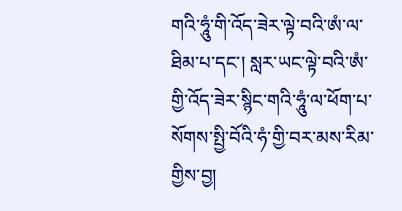གའི་ཧཱུཾ་གི་འོད་ཟེར་ལྟེ་བའི་ཨཾ་ལ་ཐིམ་པ་དང་། སླར་ཡང་ལྟེ་བའི་ཨཾ་གྱི་འོད་ཟེར་སྙིང་གའི་ཧཱུཾ་ལ་ཕོག་པ་སོགས་སྤྱི་བོའི་ཧཾ་གྱི་བར་མས་རིམ་གྱིས་བྱ།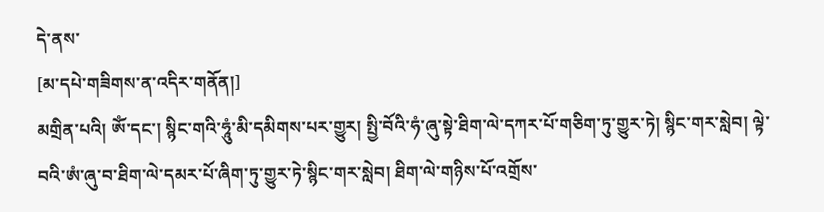དེ་ནས་
[མ་དཔེ་གཟིགས་ན་འདིར་གནོན།]
མགྲིན་པའི། ཨོཾ་དང་། སྙིང་གའི་ཧཱུཾ་མི་དམིགས་པར་གྱུར། སྤྱི་བོའི་ཧཾ་ཞུ་སྟེ་ཐིག་ལེ་དཀར་པོ་གཅིག་ཏུ་གྱུར་ཏེ། སྙིང་གར་སླེབ། ལྟེ་བའི་ཨཾ་ཞུ་བ་ཐིག་ལེ་དམར་པོ་ཞིག་ཏུ་གྱུར་ཏེ་སྙིང་གར་སླེབ། ཐིག་ལེ་གཉིས་པོ་འགྲོས་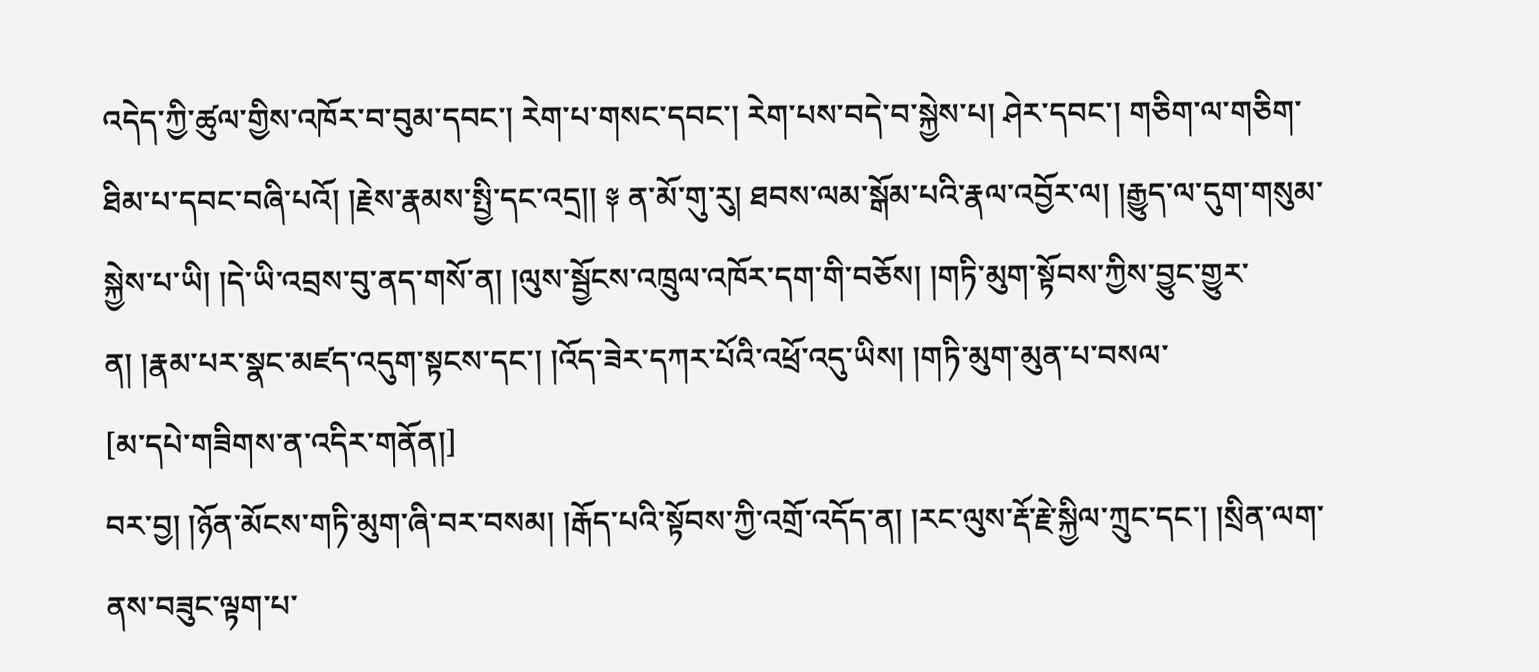འདེད་ཀྱི་ཚུལ་གྱིས་འཁོར་བ་བུམ་དབང་། རེག་པ་གསང་དབང་། རེག་པས་བདེ་བ་སྐྱེས་པ། ཤེར་དབང་། གཅིག་ལ་གཅིག་ཐིམ་པ་དབང་བཞི་པའོ། །རྗེས་རྣམས་སྤྱི་དང་འདྲ།། ༈ ན་མོ་གུ་རུ། ཐབས་ལམ་སྒོམ་པའི་རྣལ་འབྱོར་ལ། །རྒྱུད་ལ་དུག་གསུམ་སྐྱེས་པ་ཡི། །དེ་ཡི་འབྲས་བུ་ནད་གསོ་ན། །ལུས་སྦྱོངས་འཁྲུལ་འཁོར་དག་གི་བཅོས། །གཏི་མུག་སྟོབས་ཀྱིས་བྱུང་གྱུར་ན། །རྣམ་པར་སྣང་མཛད་འདུག་སྟངས་དང་། །འོད་ཟེར་དཀར་པོའི་འཕྲོ་འདུ་ཡིས། །གཏི་མུག་མུན་པ་བསལ་
[མ་དཔེ་གཟིགས་ན་འདིར་གནོན།]
བར་བྱ། །ཉོན་མོངས་གཏི་མུག་ཞི་བར་བསམ། །རྒོད་པའི་སྟོབས་ཀྱི་འགྲོ་འདོད་ན། །རང་ལུས་རྡོ་རྗེ་སྐྱིལ་ཀྲུང་དང་། །སྲིན་ལག་ནས་བཟུང་ལྟག་པ་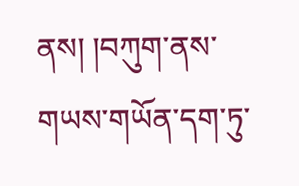ནས། །བཀུག་ནས་གཡས་གཡོན་དག་ཏུ་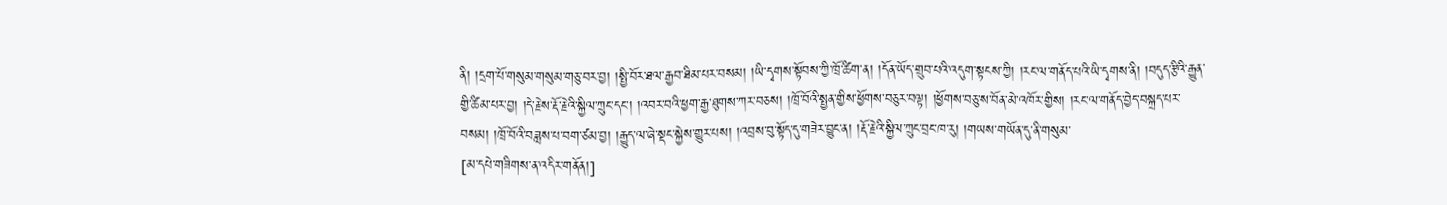ནི། །དྲག་པོ་གསུམ་གསུམ་གཅུ་བར་བྱ། །སྤྱི་བོར་ཐལ་རྒྱབ་ཐིམ་པར་བསམ། །ཡི་དྭགས་སྟོབས་ཀྱི་ཁྲོ་ཚིག་ན། །དོན་ཡོད་གྲུབ་པའི་འདུག་སྟངས་ཀྱི། །རང་ལ་གནོད་པའི་ཡི་དྭགས་ནི། །བདུད་རྩིའི་རྒྱུན་གྱི་ཚིམ་པར་བྱ། །དེ་རྗེས་རྡོ་རྗེའི་སྐྱིལ་ཀྲུང་དང་། །འབར་བའི་ཕྱག་རྒྱ་ཐུགས་ཀར་བཅས། །ཁྲོ་བོའི་སྤྱན་གྱིས་ཕྱོགས་བཅུར་བལྟ། །ཕྱོགས་བཅུ་ས་བོན་མེ་འཁོར་གྱིས། །རང་ལ་གནོད་བྱེད་བསྐྲད་པར་བསམ། །ཁྲོ་བོའི་བཟླས་པ་བག་ཙམ་བྱ། །རྒྱུད་ལ་ཞེ་སྡང་སྐྱེས་གྱུར་པས། །འབྲས་བུ་སྟོད་དུ་གཟེར་བྱུང་ན། །རྡོ་རྗེའི་སྐྱིལ་ཀྲུང་བྲང་ཁ་རུ། །གཡས་གཡོན་དུ་ནི་གསུམ་
[མ་དཔེ་གཟིགས་ན་འདིར་གནོན།]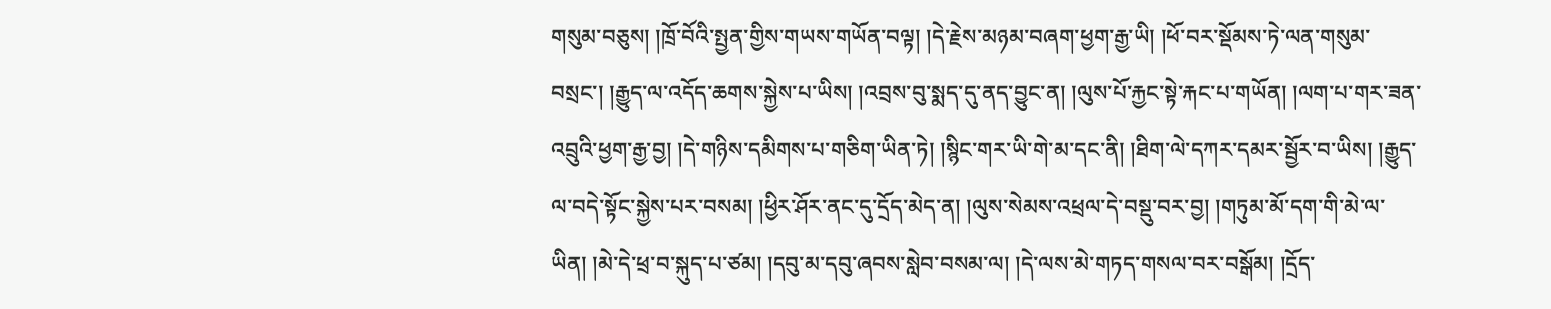གསུམ་བཅུས། །ཁྲོ་བོའི་སྤྱན་གྱིས་གཡས་གཡོན་བལྟ། །དེ་རྗེས་མཉམ་བཞག་ཕྱག་རྒྱ་ཡི། །ཕོ་བར་སྡོམས་ཏེ་ལན་གསུམ་བསྲང་། །རྒྱུད་ལ་འདོད་ཆགས་སྐྱེས་པ་ཡིས། །འབྲས་བུ་སྨད་དུ་ནད་བྱུང་ན། །ལུས་པོ་རྐྱང་སྟེ་རྐང་པ་གཡོན། །ལག་པ་གར་ཟན་འབྲུའི་ཕྱག་རྒྱ་བྱ། །དེ་གཉིས་དམིགས་པ་གཅིག་ཡིན་ཏེ། །སྙིང་གར་ཡི་གེ་མ་དང་ནི། །ཐིག་ལེ་དཀར་དམར་སྦྱོར་བ་ཡིས། །རྒྱུད་ལ་བདེ་སྟོང་སྐྱེས་པར་བསམ། །ཕྱིར་ཤོར་ནང་དུ་དྲོད་མེད་ན། །ལུས་སེམས་འཕྲལ་དེ་བསྡུ་བར་བྱ། །གཏུམ་མོ་དག་གི་མེ་ལ་ཡིན། །མེ་དེ་ཕྲ་བ་སྐུད་པ་ཙམ། །དབུ་མ་དབུ་ཞབས་སླེབ་བསམ་ལ། །དེ་ལས་མེ་གཏད་གསལ་བར་བསྒོམ། །དྲོད་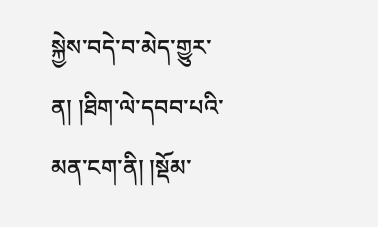སྐྱེས་བདེ་བ་མེད་གྱུར་ན། །ཐིག་ལེ་དབབ་པའི་མན་ངག་ནི། །སྡོམ་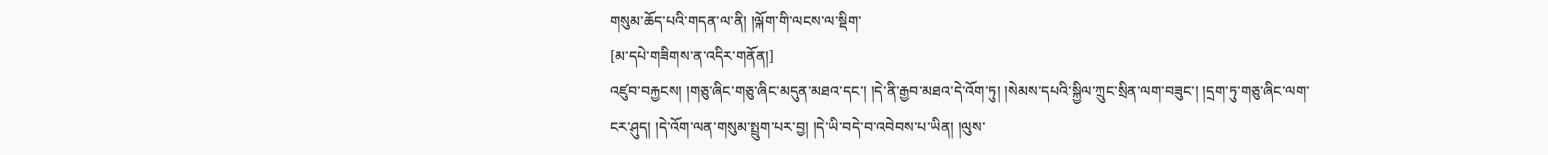གསུམ་ཆོད་པའི་གདན་ལ་ནི། །ལྐོག་གི་ལངས་ལ་སྡིག་
[མ་དཔེ་གཟིགས་ན་འདིར་གནོན།]
འཛུབ་བརྐྱངས། །གཅུ་ཞིང་གཅུ་ཞིང་མདུན་མཐའ་དང་། །དེ་ནི་རྒྱབ་མཐའ་དེ་འོག་ཏུ། །སེམས་དཔའི་སྐྱིལ་ཀྲུང་སྲིན་ལག་བཟུང་། །དྲག་ཏུ་གཅུ་ཞིང་ལག་ངར་ཤུད། །དེ་འོག་ལན་གསུམ་སྤྲུག་པར་བྱ། །དེ་ཡི་བདེ་བ་འབེབས་པ་ཡིན། །ལུས་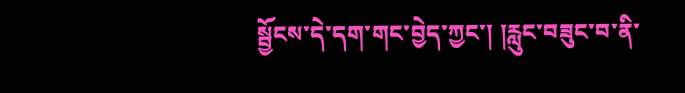སྦྱོངས་དེ་དག་གང་བྱེད་ཀྱང་། །རླུང་བཟུང་བ་ནི་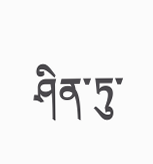ཤིན་ཏུ་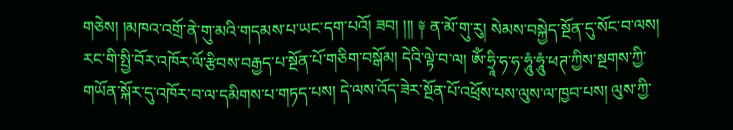གཅེས། །མཁའ་འགྲོ་ནེ་གུ་མའི་གདམས་པ་ཡང་དག་པའོ། ཟབ། །།། ༈ ན་མོ་གུ་རུ། སེམས་བསྐྱེད་སྔོན་དུ་སོང་བ་ལས། རང་གི་སྤྱི་བོར་འཁོར་ལོ་རྩིབས་བརྒྱད་པ་སྔོན་པོ་གཅིག་བསྒོམ། དེའི་ལྟེ་བ་ལ། ཨོཾ་ཧྲཱི་ཧ་ཧ་ཧཱུཾ་ཧཱུཾ་ཕཊ་ཀྱིས་སྔགས་ཀྱི་གཡོན་སྐོར་དུ་འཁོར་བ་ལ་དམིགས་པ་གཏད་པས། དེ་ལས་འོད་ཟེར་སྔོན་པོ་འཕྲོས་པས་ལུས་ལ་ཁྱབ་པས། ལུས་ཀྱི་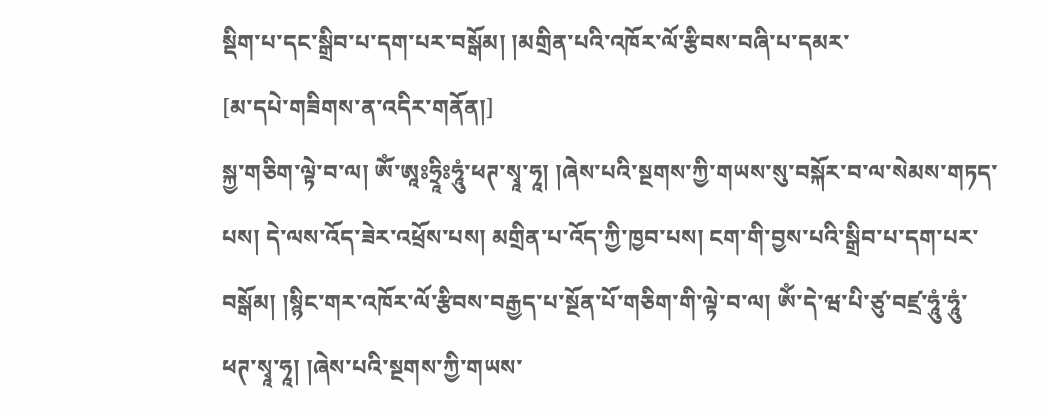སྡིག་པ་དང་སྒྲིབ་པ་དག་པར་བསྒོམ། །མགྲིན་པའི་འཁོར་ལོ་རྩིབས་བཞི་པ་དམར་
[མ་དཔེ་གཟིགས་ན་འདིར་གནོན།]
སྐྱ་གཅིག་ལྟེ་བ་ལ། ཨོཾ་ཨཱཿཧྲཱིཿཧཱུཾ་ཕཊ་སྭཱ་ཧཱ། །ཞེས་པའི་སྔགས་ཀྱི་གཡས་སུ་བསྐོར་བ་ལ་སེམས་གཏད་པས། དེ་ལས་འོད་ཟེར་འཕྲོས་པས། མགྲིན་པ་འོད་ཀྱི་ཁྱབ་པས། ངག་གི་བྱས་པའི་སྒྲིབ་པ་དག་པར་བསྒོམ། །སྙིང་གར་འཁོར་ལོ་རྩིབས་བརྒྱད་པ་སྔོན་པོ་གཅིག་གི་ལྟེ་བ་ལ། ཨོཾ་དེ་ཝ་པི་ཙུ་བཛྲ་ཧཱུཾ་ཧཱུཾ་ཕཊ་སྭཱ་ཧཱ། །ཞེས་པའི་སྔགས་ཀྱི་གཡས་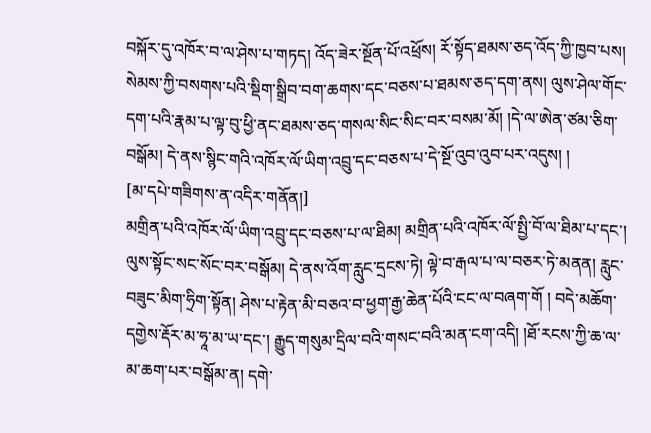བསྐོར་དུ་འཁོར་བ་ལ་ཤེས་པ་གཏད། འོད་ཟེར་སྔོན་པོ་འཕྲོས། རོ་སྟོད་ཐམས་ཅད་འོད་ཀྱི་ཁྱབ་པས། སེམས་ཀྱི་བསགས་པའི་སྡིག་སྒྲིབ་བག་ཆགས་དང་བཅས་པ་ཐམས་ཅད་དག་ནས། ལུས་ཤེལ་གོང་དག་པའི་རྣམ་པ་ལྟ་བུ་ཕྱི་ནང་ཐམས་ཅད་གསལ་སིང་སིང་བར་བསམ་མོ། །དེ་ལ་ཨེན་ཙམ་ཅིག་བསྒོམ། དེ་ནས་སྙིང་གའི་འཁོར་ལོ་ཡིག་འབྲུ་དང་བཅས་པ་དེ་སྔོ་འུབ་འུབ་པར་འདུས། །
[མ་དཔེ་གཟིགས་ན་འདིར་གནོན།]
མགྲིན་པའི་འཁོར་ལོ་ཡིག་འབྲུ་དང་བཅས་པ་ལ་ཐིམ། མགྲིན་པའི་འཁོར་ལོ་སྤྱི་བོ་ལ་ཐིམ་པ་དང་། ལུས་སྟོང་སང་སོང་བར་བསྒོམ། དེ་ནས་འོག་རླུང་དྲངས་ཏེ། ལྟེ་བ་རྒལ་པ་ལ་བཅར་ཏེ་མནན། རླུང་བཟུང་མིག་ཧྲིག་སྟོན། ཤེས་པ་རྟེན་མི་བཅའ་བ་ཕྱག་རྒྱ་ཆེན་པོའི་ངང་ལ་བཞག་གོ ། བདེ་མཆོག་དགྱེས་རྡོར་མ་ཧཱ་མ་ཡ་དང་། རྒྱུད་གསུམ་དྲིལ་བའི་གསང་བའི་མན་ངག་འདི། །ཐོ་རངས་ཀྱི་ཆ་ལ་མ་ཆག་པར་བསྒོམ་ན། དགེ་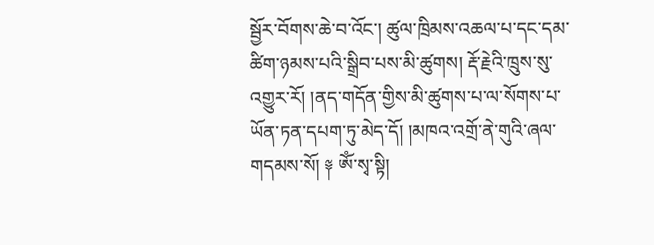སྦྱོར་བོགས་ཆེ་བ་འོང་། ཚུལ་ཁྲིམས་འཆལ་པ་དང་དམ་ཚིག་ཉམས་པའི་སྒྲིབ་པས་མི་ཚུགས། རྡོ་རྗེའི་ཁྲུས་སུ་འགྱུར་རོ། །ནད་གདོན་གྱིས་མི་ཚུགས་པ་ལ་སོགས་པ་ཡོན་ཏན་དཔག་ཏུ་མེད་དོ། །མཁའ་འགྲོ་ནེ་གུའི་ཞལ་གདམས་སོ། ༈ ཨོཾ་སྭ་སྟི།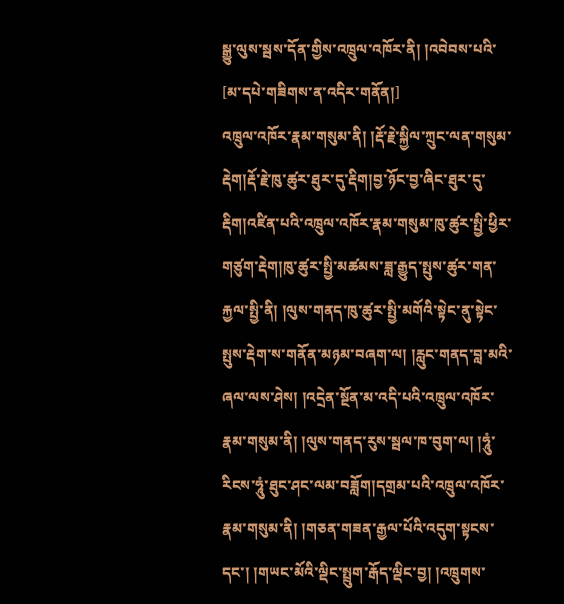སྒྱུ་ལུས་སྦས་དོན་གྱིས་འཁྲུལ་འཁོར་ནི། །འབེབས་པའི་
[མ་དཔེ་གཟིགས་ན་འདིར་གནོན།]
འཁྲུལ་འཁོར་རྣམ་གསུམ་ནི། །རྡོ་རྗེ་སྐྱིལ་ཀྲུང་ལན་གསུམ་རྡེག།རྡོ་རྗེ་ཁུ་ཚུར་ཐུར་དུ་རྡིག།བྱ་ཉོང་བྱ་ཞིང་ཐུར་དུ་རྡིག།འཛིན་པའི་འཁྲུལ་འཁོར་རྣམ་གསུམ་ཁུ་ཚུར་སྤྱི་ཕྱིར་གཙུག་རྡེག།ཁུ་ཚུར་སྤྱི་མཚམས་ཟླ་རྒྱུད་སྤུས་ཚུར་གན་རྐྱལ་སྤྱི་ནི། །ལུས་གནད་ཁུ་ཚུར་སྤྱི་མགོའི་སྟེང་ནུ་སྟེང་སྤུས་རྡེག་ས་གནོན་མཉམ་བཞག་ལ། །རླུང་གནད་བླ་མའི་ཞལ་ལས་ཤེས། །འདྲེན་སྔོན་མ་འདི་པའི་འཁྲུལ་འཁོར་རྣམ་གསུམ་ནི། །ལུས་གནད་རུས་སྦལ་ཁ་བུག་ལ། །ཧཱུཾ་རིངས་ཧཱུཾ་ཐུང་ཤང་ལམ་བཟློག།དགྲམ་པའི་འཁྲུལ་འཁོར་རྣམ་གསུམ་ནི། །གཅན་གཟན་རྒྱལ་པོའི་འདུག་སྟངས་དང་། །གཡང་མོའི་ལྡིང་སྤྲུག་རྒོད་ལྡིང་བྱ། །འཁྲུགས་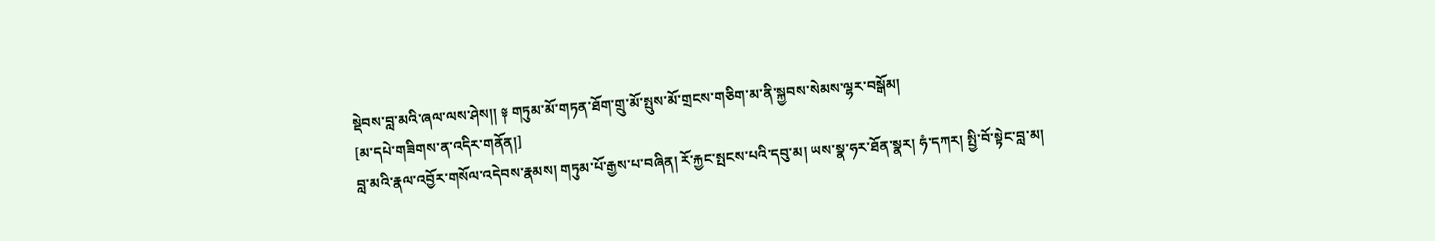སྡེབས་བླ་མའི་ཞལ་ལས་ཤེས།། ༈ གཏུམ་མོ་གཏན་ཐོག་གྲུ་མོ་སྤུས་མོ་གྲངས་གཅིག་མ་ནི་སྐྱབས་སེམས་ལྷར་བསྒོམ།
[མ་དཔེ་གཟིགས་ན་འདིར་གནོན།]
བླ་མའི་རྣལ་འབྱོར་གསོལ་འདེབས་རྣམས། གཏུམ་པོ་རྒྱས་པ་བཞིན། རོ་རྐྱང་སྤངས་པའི་དབུ་མ། ཡས་སྣ་ཧར་ཐོན་སྣར། ཧཾ་དཀར། སྤྱི་བོ་སྟེང་བླ་མ།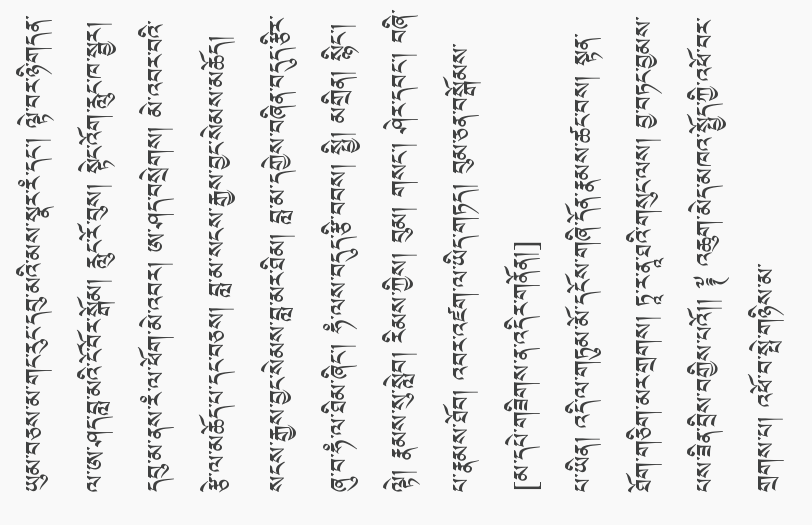ཡུམ་བཅས་མ་གང་རུང་དབུ་མའི་མས་སྣར་རཾ་དང་། ལྟེ་བར་ཉི་གདན་ལ་ཨ་ཤད་བླ་མའི་ངོ་བོར་སྒོམ། རླུང་རོ་བུས། སྟེང་འོག་རླུང་ཁ་སྦྱར། དབུ་མ་ནས་རཾ་ལ་ཕོག་མེ་འབར། ཨ་ཤད་བསྲེགས། མེ་འབར་བའི་རྩེ་ལ་མཆོད་པ་དང་བཅས། བླ་མ་སངས་རྒྱས་བྱང་སེམས་མཆོད། སངས་རྒྱས་བྱང་སེམས་བླ་མར་ཐིམ། བླ་མ་དགྱེས་བཞིན་བདུད་རྩིར་ཞུ་བ་ཧཾ་ལ་ཐིམ་ཞིང་། ཧཾ་ལས་བདུད་རྩི་བབས། སྤྱི། མགྲིན། སྙིང་། ལྟེ། རྣམས་སུ་སླེབ། རིམས་ཀྱིས། བུམ། གསང་། ཤེར་དབང་། བཞི་པ་རྣམས་ཐོབ། འབར་འཛག་ལ་ཡིད་གཏད། བུམ་ཅན་བསྒོམས་
[མ་དཔེ་གཟིགས་ན་འདིར་གནོན།]
པ་ཡིན། འདི་ལ་གཏུམ་མོ་དངོས་གཞི་དོན་རྣམས་ཚང་བས། སྟན་ཐོག་གཅིག་མར་གྲགས། ཏཱ་ར་ནཱ་ཐའི་གསུང་ལས། བྱ་བཏང་བྱམས་པས་ཟིན་བྲིས་བགྱིས་པའོ།། ༈ འཆུག་མེད་མཁའ་སྤྱོད་ཀྱི་འཕོ་བར་གྲགས་པ། འཕོ་བ་སྤེ་གཉིས་མ་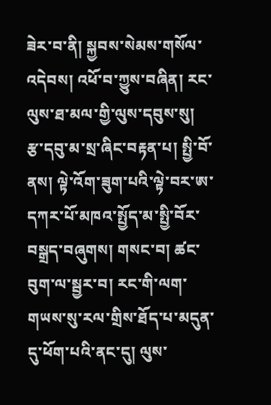ཟེར་བ་ནི། སྐྱབས་སེམས་གསོལ་འདེབས། འཕོ་བ་ཀྱུས་བཞིན། རང་ལུས་ཐ་མལ་གྱི་ལུས་དབུས་སུ། རྩ་དབུ་མ་སྲ་ཞིང་བརྟན་པ། སྤྱི་བོ་ནས། ལྟེ་འོག་ཟུག་པའི་ལྟེ་བར་ཨ་དཀར་པོ་མཁའ་སྤྱོད་མ་སྤྱི་བོར་བསྒྲད་བཞུགས། གསང་བ། ཚང་བུག་ལ་སྦྱར་བ། རང་གི་ལག་གཡས་སུ་རལ་གྲིས་ཐོད་པ་མདུན་དུ་ཕོག་པའི་ནང་དུ། ལུས་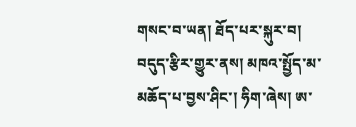གསང་བ་ཡན། ཐོད་པར་སྐུར་བ། བདུད་རྩིར་གྱུར་ནས། མཁའ་སྤྱོད་མ་མཆོད་པ་བྱས་ཤིང་། ཧིག་ཞེས། ཨ་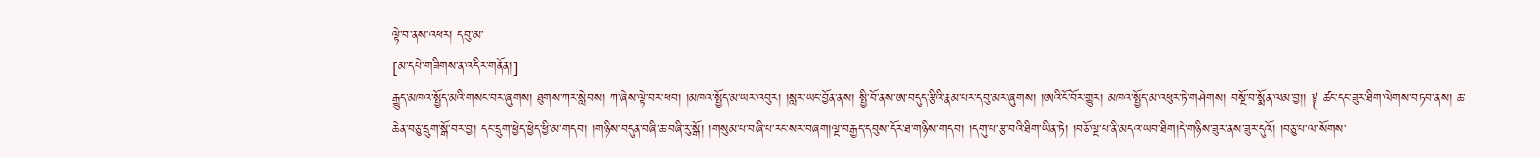ལྟེ་བ་ནས་འཕར། དབུ་མ་
[མ་དཔེ་གཟིགས་ན་འདིར་གནོན།]
རྒྱུད་མཁའ་སྤྱོད་མའི་གསང་བར་ཞུགས། ཐུགས་ཀར་སླེབས། ཀ་ཞེས་ལྟེ་བར་ཕབ། །མཁའ་སྤྱོད་མ་ཡར་འབུར། །སླར་ཡང་བྱོན་ནས། སྤྱི་བོ་ནས་ཨ་བདུད་རྩིའི་རྣམ་པར་དབུ་མར་ཞུགས། །ཨའི་ངོ་བོར་གྱུར། མཁའ་སྤྱོད་མ་འཕུར་ཏེ་གཤེགས། བསྔོ་བ་སྨོན་ལམ་བྱ།། ༈ ཚང་དང་ཟུར་ཐིག་ལེགས་བཏབ་ནས། ཆ་ཆེན་བཅུ་དྲུག་སྒོ་བར་བྱ། དང་དྲུག་ཕྱེད་ཕྱེད་ཕྱི་མ་གདབ། །གཉིས་བདུན་བཞི་ཆ་བཞི་རུ་སྒོ། །གསུམ་པ་བཞི་པ་རང་སར་བཞག།ལྔ་བརྒྱད་དབུས་དོར་ཐ་གཉིས་གདབ། །དགུ་པ་རྩ་བའི་ཐིག་ཡིན་ཏེ། །བཅོ་ལྔ་པ་ནི་མདའ་ཡབ་ཐིག།དེ་གཉིས་ཟུར་ནས་ཟུར་དུའོ། །བཅུ་པ་ལ་སོགས་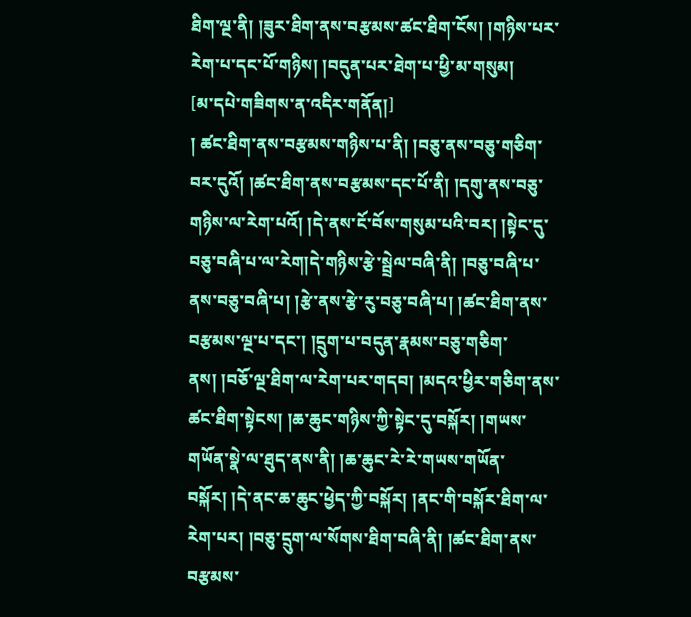ཐིག་ལྔ་ནི། །ཟུར་ཐིག་ནས་བརྩམས་ཚང་ཐིག་ངོས། །གཉིས་པར་རེག་པ་དང་པོ་གཉིས། །བདུན་པར་ཐེག་པ་ཕྱི་མ་གསུམ།
[མ་དཔེ་གཟིགས་ན་འདིར་གནོན།]
། ཚང་ཐིག་ནས་བརྩམས་གཉིས་པ་ནི། །བཅུ་ནས་བཅུ་གཅིག་བར་དུའོ། །ཚང་ཐིག་ནས་བརྩམས་དང་པོ་ནི། །དགུ་ནས་བཅུ་གཉིས་ལ་རེག་པའོ། །དེ་ནས་ངོ་བོས་གསུམ་པའི་བར། །སྟེང་དུ་བཅུ་བཞི་པ་ལ་རེག།དེ་གཉིས་རྩེ་སྦྲེལ་བཞི་ནི། །བཅུ་བཞི་པ་ནས་བཅུ་བཞི་པ། །རྩེ་ནས་རྩེ་རུ་བཅུ་བཞི་པ། །ཚང་ཐིག་ནས་བརྩམས་ལྔ་པ་དང་། །དྲུག་པ་བདུན་རྣམས་བཅུ་གཅིག་ནས། །བཅོ་ལྔ་ཐིག་ལ་རེག་པར་གདབ། །མདའ་ཕྱིར་གཅིག་ནས་ཚང་ཐིག་སྟེངས། །ཆ་ཆུང་གཉིས་ཀྱི་སྟེང་དུ་བསྐོར། །གཡས་གཡོན་སྣེ་ལ་ཐུད་ནས་ནི། །ཆ་ཆུང་རེ་རེ་གཡས་གཡོན་བསྐོར། །དེ་ནང་ཆ་ཆུང་ཕྱེད་ཀྱི་བསྐོར། །ནང་གི་བསྐོར་ཐིག་ལ་རེག་པར། །བཅུ་དྲུག་ལ་སོགས་ཐིག་བཞི་ནི། །ཚང་ཐིག་ནས་བརྩམས་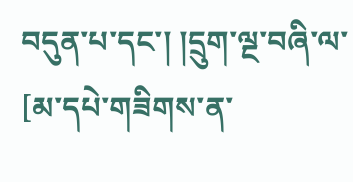བདུན་པ་དང་། །དྲུག་ལྔ་བཞི་ལ་
[མ་དཔེ་གཟིགས་ན་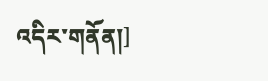འདིར་གནོན།]